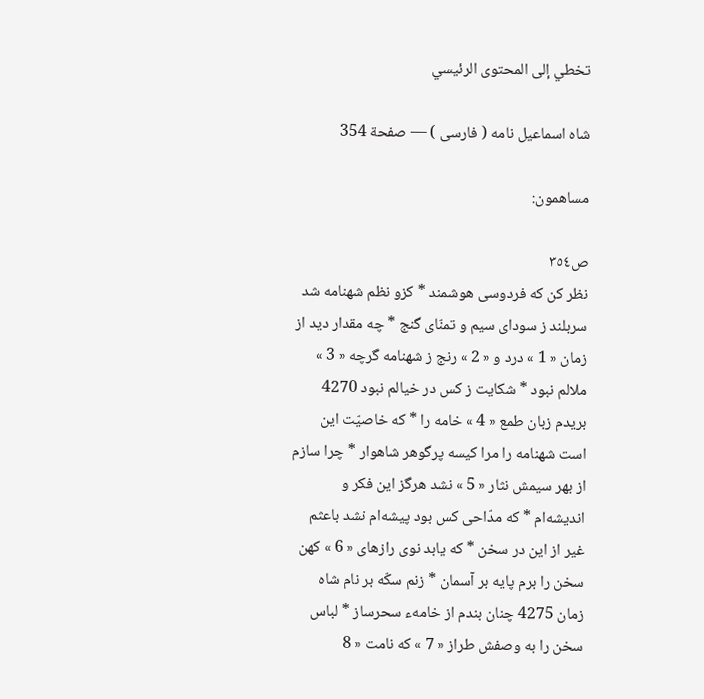تخطي إلى المحتوى الرئيسي

شاه اسماعيل نامه ( فارسى ) — صفحة 354

مساهمون:

ص٣٥٤
نظر كن كه فردوسى هوشمند * كزو نظم شهنامه شد سربلند ز سوداى سيم و تمنّاى گنج * چه مقدار ديد از زمان « 1 » درد و « 2 » رنج ز شهنامه گرچه « 3 » ملالم نبود * شكايت ز كس در خيالم نبود 4270 بريدم زبان طمع « 4 » خامه را * كه خاصيّت اين است شهنامه را مرا كيسه پرگوهر شاهوار * چرا سازم از بهر سيمش نثار « 5 » نشد هرگز اين فكر و انديشه‌ام * كه مدّاحى كس بود پيشه‌ام نشد باعثم غير از اين در سخن * كه يابد نوى رازهاى « 6 » كهن سخن را برم پايه بر آسمان * زنم سكّه بر نام شاه زمان 4275 چنان بندم از خامهء سحرساز * لباس سخن را به وصفش طراز « 7 » كه نامت « 8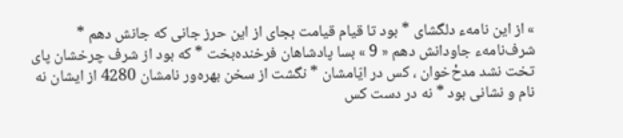» از اين نامهء دلگشاى * بود تا قيام قيامت بجاى از اين حرز جانى كه جانش دهم * شرف‌نامهء جاودانش دهم « 9 » بسا پادشاهان فرخنده‌بخت * كه بود از شرف چرخشان پاى تخت نشد مدح‌ْخوان ، كس در ايّامشان * نگشت از سخن بهره‌ور نامشان 4280 از ايشان نه نام و نشانى بود * نه در دست كس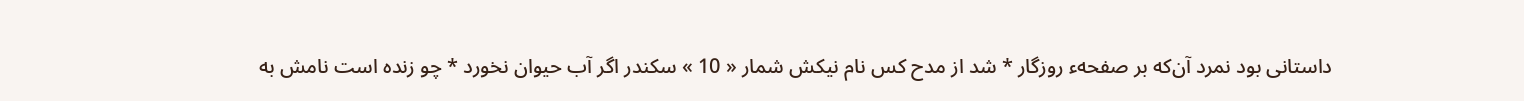داستانى بود نمرد آن‌كه بر صفحهء روزگار * شد از مدح كس نام نيكش شمار « 10 » سكندر اگر آب حيوان نخورد * چو زنده است نامش به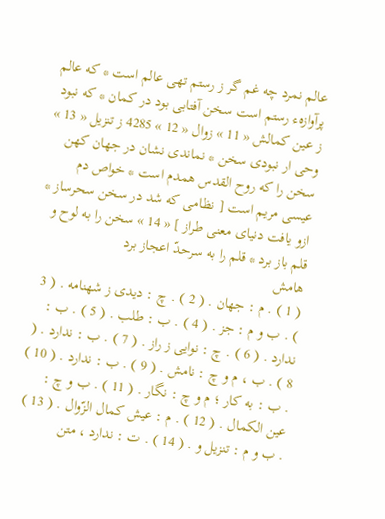عالم نمرد چه غم گر ز رستم تهى عالم است * كه عالم پرآوازهء رستم است سخن آفتابى بود در كمان * كه نبود ز عين كمالش « 11 » زوال « 12 » 4285 ز تنزيل « 13 » وحى ار نبودى سخن * نماندى نشان در جهان كهن سخن را كه روح القدس همدم است * خواص دم عيسى مريم است [ نظامى كه شد در سخن سحرساز * ازو يافت دنياى معنى طراز ] « 14 » سخن را به لوح و قلم باز برد * قلم را به سرحدّ اعجاز برد
هامش
( 1 ) . م : جهان . ( 2 ) . چ : ديدى ز شهنامه . ( 3 ) . ب و م : جز . ( 4 ) . ب : طلب . ( 5 ) . ب : ندارد . ( 6 ) . چ : نوايى ز راز . ( 7 ) . ب : ندارد . ( 8 ) . ب ، م و چ : نامش . ( 9 ) . ب : ندارد . ( 10 ) . ب : به كار ؛ م و چ : نگار . ( 11 ) . ب و چ : عين الكمال . ( 12 ) . م : عيش كمال الزّوال . ( 13 ) . ب و م : تنزيل و . ( 14 ) . ت : ندارد ، متن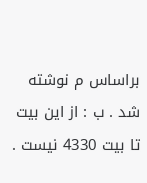براساس م نوشته شد . ب : از اين بيت تا بيت 4330 نيست .